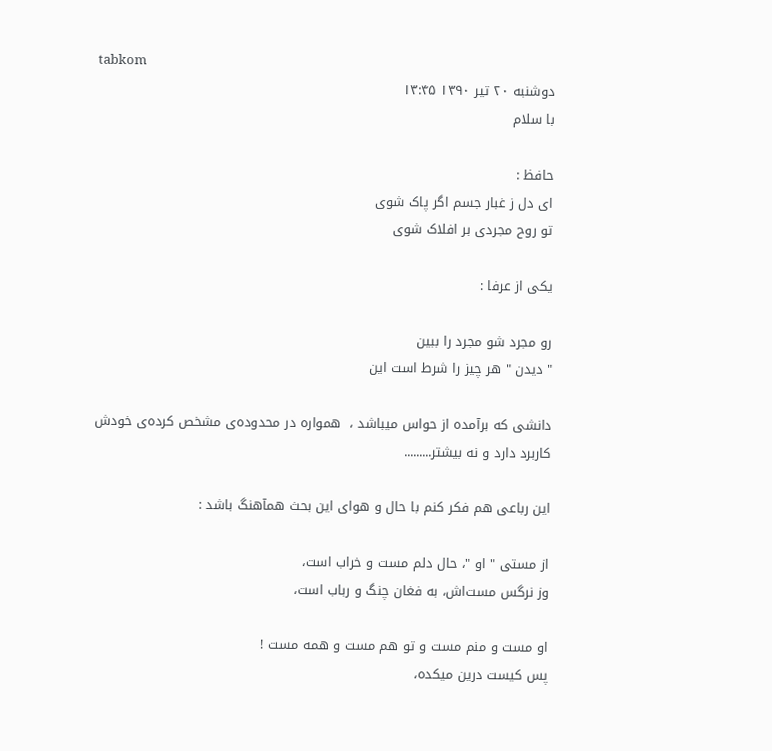tabkom
دوشنبه ۲۰ تیر ۱۳۹۰ ۱۳:۴۵
با سلام

حافظ :
ای دل ز غبار جسم اگر پاک شوی
تو روح مجردی بر افلاک شوی

یکی از عرفا :

رو مجرد شو مجرد را ببین
" دیدن " هر چیز را شرط است این

دانشی که برآمده از حواس میباشد ،  همواره در محدوده‌ی مشخص کرده‌ی خودش کاربرد دارد و نه بیشتر.........

این رباعی هم فکر کنم با حال و هوای این بحث همآهنگ باشد :

از مستی " او "، حال دلم مست و خراب است،
وز نرگس مست‌اش، به فغان چنگ و رباب است،

او مست و منم مست و تو هم مست و همه مست !
پس کیست درین میکده،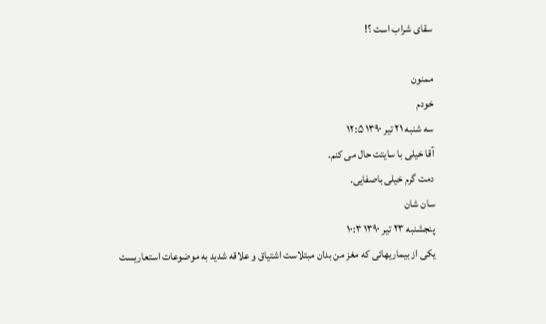سقای شراب است ؟!

ممنون
خودم
سه شنبه ۲۱ تیر ۱۳۹۰ ۱۲:۵
آقا خیلی با سایتت حال می کنم.
دمت گرم خیلی باصفایی.
سان شان
پنجشنبه ۲۳ تیر ۱۳۹۰ ۱۰:۳
یکی از بیماریهائی که مغز من بدان مبتلاست اشتیاق و علاقه شدید به موضوعات استعاریست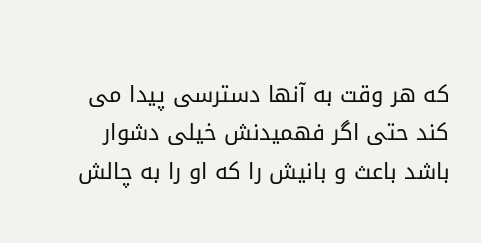که هر وقت به آنها دسترسی پیدا می کند حتی اگر فهمیدنش خیلی دشوار باشد باعث و بانیش را که او را به چالش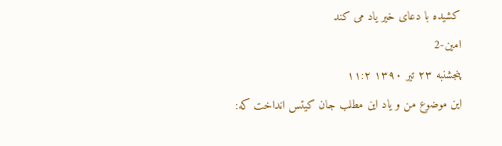کشیده با دعای خیر یاد می کند
امین-2
پنجشنبه ۲۳ تیر ۱۳۹۰ ۱۱:۲
این موضوع من و یاد این مطلب جان کیتس انداخت که: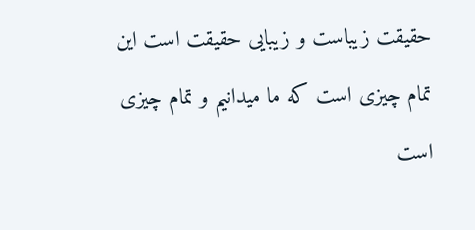حقیقت زیباست و زیبایی حقیقت است این تمام چیزی است که ما میدانیم و تمام چیزی است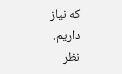که نیاز داریم.
نظر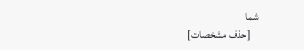شما
    [حذف مشخصات]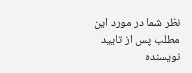نظر شما در مورد این مطلب پس از تایید نویسنده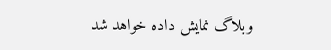وبلاگ نمایش داده خواهد شد